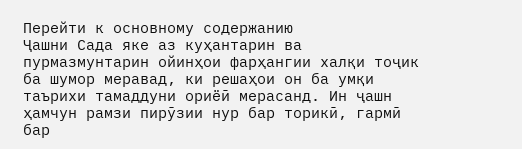Перейти к основному содержанию
Ҷашни Сада яке аз куҳантарин ва пурмазмунтарин ойинҳои фарҳангии халқи тоҷик ба шумор меравад, ки решаҳои он ба умқи таърихи тамаддуни ориёӣ мерасанд. Ин ҷашн ҳамчун рамзи пирӯзии нур бар торикӣ, гармӣ бар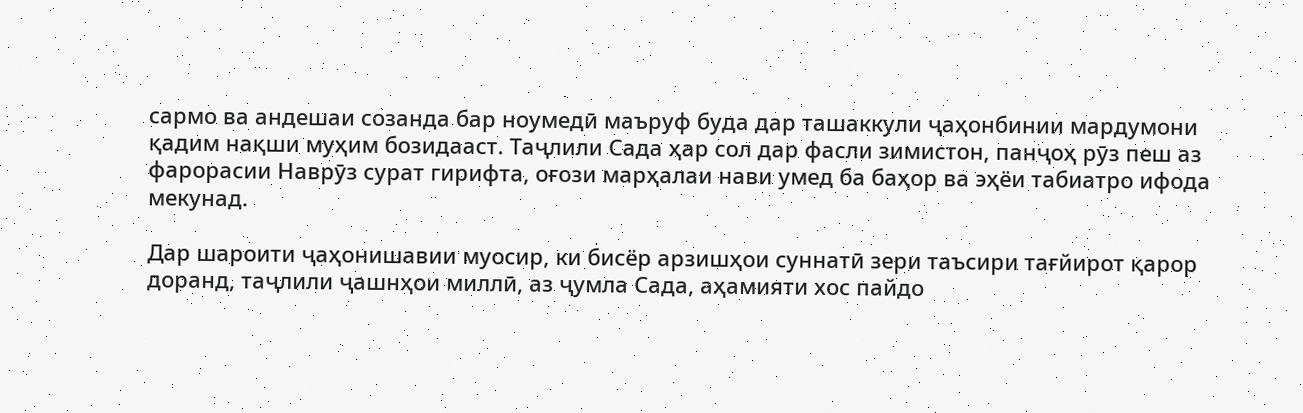сармо ва андешаи созанда бар ноумедӣ маъруф буда дар ташаккули ҷаҳонбинии мардумони қадим нақши муҳим бозидааст. Таҷлили Сада ҳар сол дар фасли зимистон, панҷоҳ рӯз пеш аз фарорасии Наврӯз сурат гирифта, оғози марҳалаи нави умед ба баҳор ва эҳёи табиатро ифода мекунад.

Дар шароити ҷаҳонишавии муосир, ки бисёр арзишҳои суннатӣ зери таъсири тағйирот қарор доранд, таҷлили ҷашнҳои миллӣ, аз ҷумла Сада, аҳамияти хос пайдо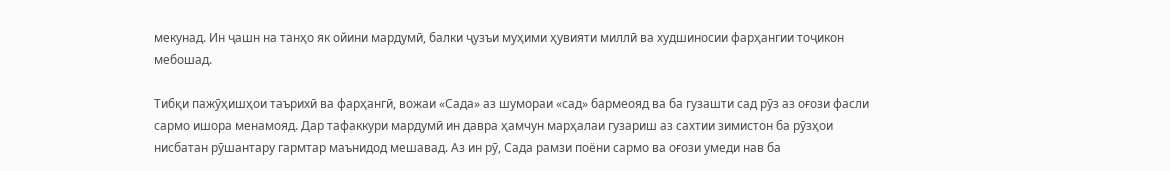мекунад. Ин ҷашн на танҳо як ойини мардумӣ, балки ҷузъи муҳими ҳувияти миллӣ ва худшиносии фарҳангии тоҷикон мебошад.

Тибқи пажӯҳишҳои таърихӣ ва фарҳангӣ, вожаи «Сада» аз шумораи «сад» бармеояд ва ба гузашти сад рӯз аз оғози фасли сармо ишора менамояд. Дар тафаккури мардумӣ ин давра ҳамчун марҳалаи гузариш аз сахтии зимистон ба рӯзҳои нисбатан рӯшантару гармтар маънидод мешавад. Аз ин рӯ, Сада рамзи поёни сармо ва оғози умеди нав ба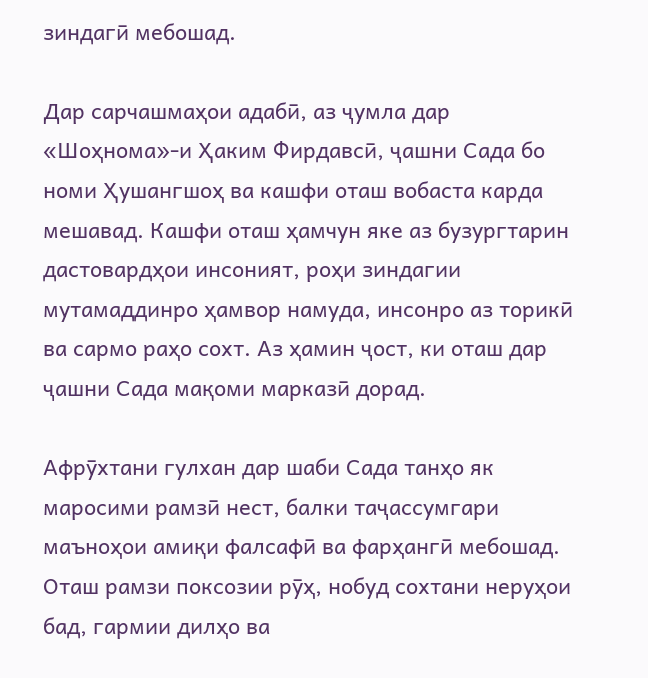зиндагӣ мебошад.

Дар сарчашмаҳои адабӣ, аз ҷумла дар «Шоҳнома»-и Ҳаким Фирдавсӣ, ҷашни Сада бо номи Ҳушангшоҳ ва кашфи оташ вобаста карда мешавад. Кашфи оташ ҳамчун яке аз бузургтарин дастовардҳои инсоният, роҳи зиндагии мутамаддинро ҳамвор намуда, инсонро аз торикӣ ва сармо раҳо сохт. Аз ҳамин ҷост, ки оташ дар ҷашни Сада мақоми марказӣ дорад.

Афрӯхтани гулхан дар шаби Сада танҳо як маросими рамзӣ нест, балки таҷассумгари маъноҳои амиқи фалсафӣ ва фарҳангӣ мебошад. Оташ рамзи поксозии рӯҳ, нобуд сохтани неруҳои бад, гармии дилҳо ва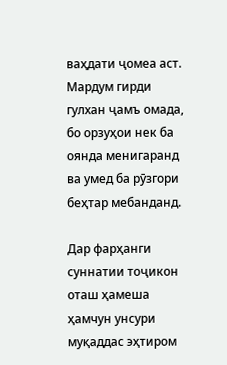ваҳдати ҷомеа аст. Мардум гирди гулхан ҷамъ омада, бо орзуҳои нек ба оянда менигаранд ва умед ба рӯзгори беҳтар мебанданд.

Дар фарҳанги суннатии тоҷикон оташ ҳамеша ҳамчун унсури муқаддас эҳтиром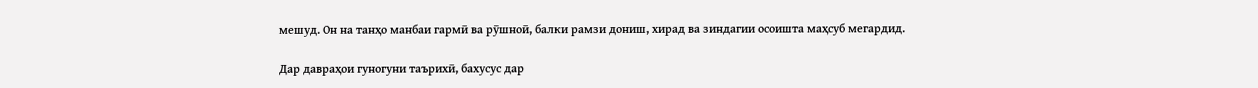мешуд. Он на танҳо манбаи гармӣ ва рӯшноӣ, балки рамзи дониш, хирад ва зиндагии осоишта маҳсуб мегардид.

Дар давраҳои гуногуни таърихӣ, бахусус дар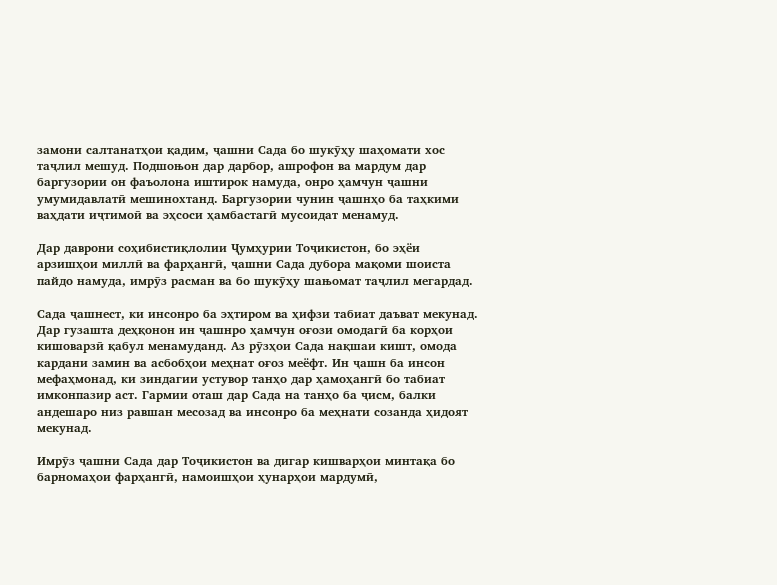замони салтанатҳои қадим, ҷашни Сада бо шукӯҳу шаҳомати хос таҷлил мешуд. Подшоњон дар дарбор, ашрофон ва мардум дар баргузории он фаъолона иштирок намуда, онро ҳамчун ҷашни умумидавлатӣ мешинохтанд. Баргузории чунин ҷашнҳо ба таҳкими ваҳдати иҷтимоӣ ва эҳсоси ҳамбастагӣ мусоидат менамуд.

Дар даврони соҳибистиқлолии Ҷумҳурии Тоҷикистон, бо эҳёи арзишҳои миллӣ ва фарҳангӣ, ҷашни Сада дубора мақоми шоиста пайдо намуда, имрӯз расман ва бо шукӯҳу шањомат таҷлил мегардад.

Сада ҷашнест, ки инсонро ба эҳтиром ва ҳифзи табиат даъват мекунад. Дар гузашта деҳқонон ин ҷашнро ҳамчун оғози омодагӣ ба корҳои кишоварзӣ қабул менамуданд. Аз рӯзҳои Сада нақшаи кишт, омода кардани замин ва асбобҳои меҳнат оғоз меёфт. Ин ҷашн ба инсон мефаҳмонад, ки зиндагии устувор танҳо дар ҳамоҳангӣ бо табиат имконпазир аст. Гармии оташ дар Сада на танҳо ба ҷисм, балки андешаро низ равшан месозад ва инсонро ба меҳнати созанда ҳидоят мекунад.

Имрӯз ҷашни Сада дар Тоҷикистон ва дигар кишварҳои минтақа бо барномаҳои фарҳангӣ, намоишҳои ҳунарҳои мардумӣ,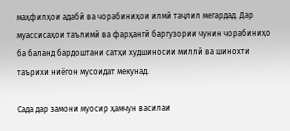маҳфилҳои адабӣ ва чорабиниҳои илмӣ таҷлил мегардад. Дар муассисаҳои таълимӣ ва фарҳангӣ баргузории чунин чорабиниҳо ба баланд бардоштани сатҳи худшиносии миллӣ ва шинохти таърихи ниёгон мусоидат мекунад.

Сада дар замони муосир ҳамчун василаи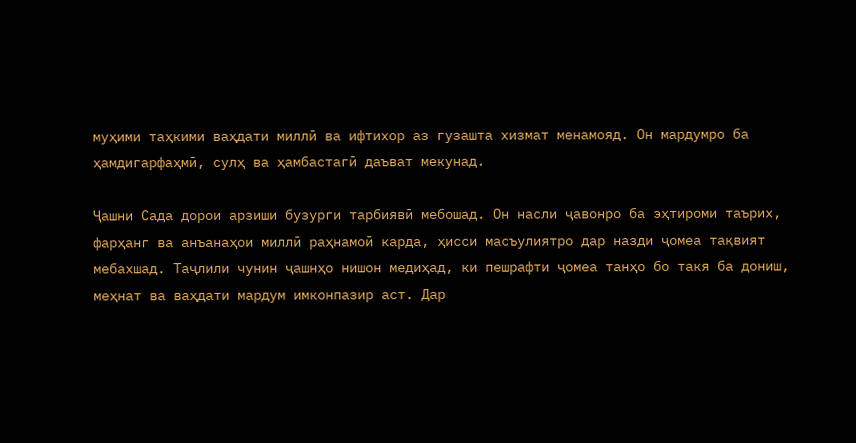муҳими таҳкими ваҳдати миллӣ ва ифтихор аз гузашта хизмат менамояд. Он мардумро ба ҳамдигарфаҳмӣ, сулҳ ва ҳамбастагӣ даъват мекунад.

Ҷашни Сада дорои арзиши бузурги тарбиявӣ мебошад. Он насли ҷавонро ба эҳтироми таърих, фарҳанг ва анъанаҳои миллӣ раҳнамоӣ карда, ҳисси масъулиятро дар назди ҷомеа тақвият мебахшад. Таҷлили чунин ҷашнҳо нишон медиҳад, ки пешрафти ҷомеа танҳо бо такя ба дониш, меҳнат ва ваҳдати мардум имконпазир аст. Дар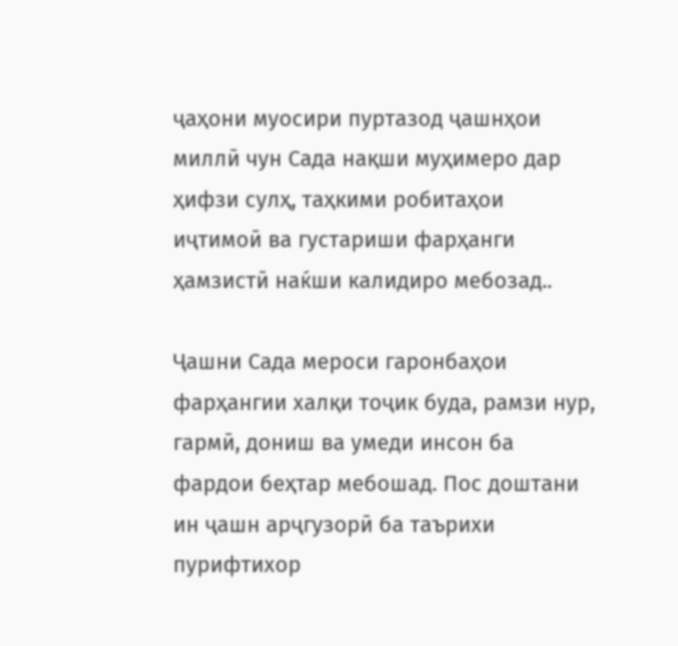ҷаҳони муосири пуртазод ҷашнҳои миллӣ чун Сада нақши муҳимеро дар ҳифзи сулҳ, таҳкими робитаҳои иҷтимоӣ ва густариши фарҳанги ҳамзистӣ наќши калидиро мебозад..

Ҷашни Сада мероси гаронбаҳои фарҳангии халқи тоҷик буда, рамзи нур, гармӣ, дониш ва умеди инсон ба фардои беҳтар мебошад. Пос доштани ин ҷашн арҷгузорӣ ба таърихи пурифтихор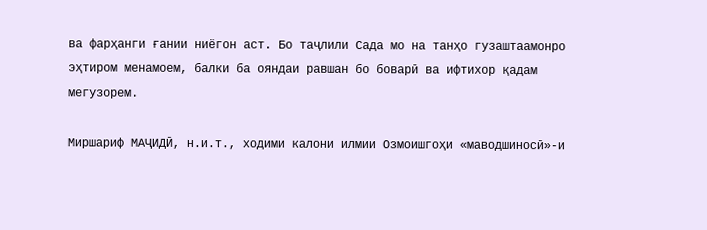ва фарҳанги ғании ниёгон аст. Бо таҷлили Сада мо на танҳо гузаштаамонро эҳтиром менамоем, балки ба ояндаи равшан бо боварӣ ва ифтихор қадам мегузорем.

Миршариф МАҶИДӢ, н.и.т., ходими калони илмии Озмоишгоҳи «маводшиносӣ»-и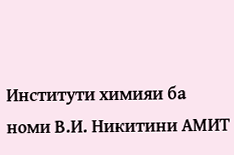Институти химияи ба номи В.И. Никитини АМИТ